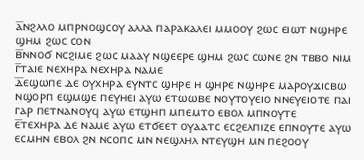ⲁ̅ⲛϩⲗⲗⲟ ⲙⲡⲣⲛⲟϣⲥⲟⲩ ⲁⲗⲗⲁ ⲡⲁⲣⲁⲕⲁⲗⲉⲓ ⲙⲙⲟⲟⲩ ϩⲱⲥ ⲉⲓⲱⲧ ⲛϣⲏⲣⲉ ϣⲏⲙ ϩⲱⲥ ⲥⲟⲛ
ⲃ̅ⲛⲛⲟϭ ⲛⲥϩⲓⲙⲉ ϩⲱⲥ ⲙⲁⲁⲩ ⲛϣⲉⲉⲣⲉ ϣⲏⲙ ϩⲱⲥ ⲥⲱⲛⲉ ϩⲛ ⲧⲃⲃⲟ ⲛⲓⲙ
ⲅ̅ⲧⲁⲓⲉ ⲛⲉⲭⲏⲣⲁ ⲛⲉⲭⲏⲣⲁ ⲛⲁⲙⲉ
ⲇ̅ⲉϣⲱⲡⲉ ⲇⲉ ⲟⲩⲭⲏⲣⲁ ⲉⲩⲛⲧⲥ ϣⲏⲣⲉ ⲏ ϣⲏⲣⲉ ⲛϣⲏⲣⲉ ⲙⲁⲣⲟⲩϫⲓⲥⲃⲱ ⲛϣⲟⲣⲡ ⲉϣⲙϣⲉ ⲡⲉⲩⲏⲉⲓ ⲁⲩⲱ ⲉⲧⲱⲱⲃⲉ ⲛⲟⲩⲧⲟⲩⲉⲓⲟ ⲛⲛⲉⲩⲉⲓⲟⲧⲉ ⲡⲁⲓ ⲅⲁⲣ ⲡⲉⲧⲛⲁⲛⲟⲩϥ ⲁⲩⲱ ⲉⲧϣⲏⲡ ⲙⲡⲉⲙⲧⲟ ⲉⲃⲟⲗ ⲙⲡⲛⲟⲩⲧⲉ
ⲉ̅ⲧⲉⲭⲏⲣⲁ ⲇⲉ ⲛⲁⲙⲉ ⲁⲩⲱ ⲉⲧϭⲉⲉⲧ ⲟⲩⲁⲁⲧⲥ ⲉⲥϩⲉⲗⲡⲓⲍⲉ ⲉⲡⲛⲟⲩⲧⲉ ⲁⲩⲱ ⲉⲥⲙⲏⲛ ⲉⲃⲟⲗ ϩⲛ ⲛⲥⲟⲡⲥ ⲙⲛ ⲛⲉϣⲗⲏⲗ ⲛⲧⲉⲩϣⲏ ⲙⲛ ⲡⲉϩⲟⲟⲩ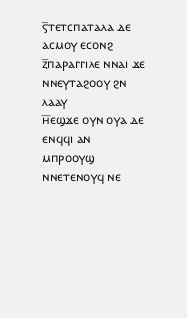ⲋ̅ⲧⲉⲧⲥⲡⲁⲧⲁⲗⲁ ⲇⲉ ⲁⲥⲙⲟⲩ ⲉⲥⲟⲛϩ
ⲍ̅ⲡⲁⲣⲁⲅⲅⲓⲗⲉ ⲛⲛⲁⲓ ϫⲉ ⲛⲛⲉⲩⲧⲁϩⲟⲟⲩ ϩⲛ ⲗⲁⲁⲩ
ⲏ̅ⲉϣϫⲉ ⲟⲩⲛ ⲟⲩⲁ ⲇⲉ ⲉⲛϥϥⲓ ⲁⲛ ⲙⲡⲣⲟⲟⲩϣ ⲛⲛⲉⲧⲉⲛⲟⲩϥ ⲛⲉ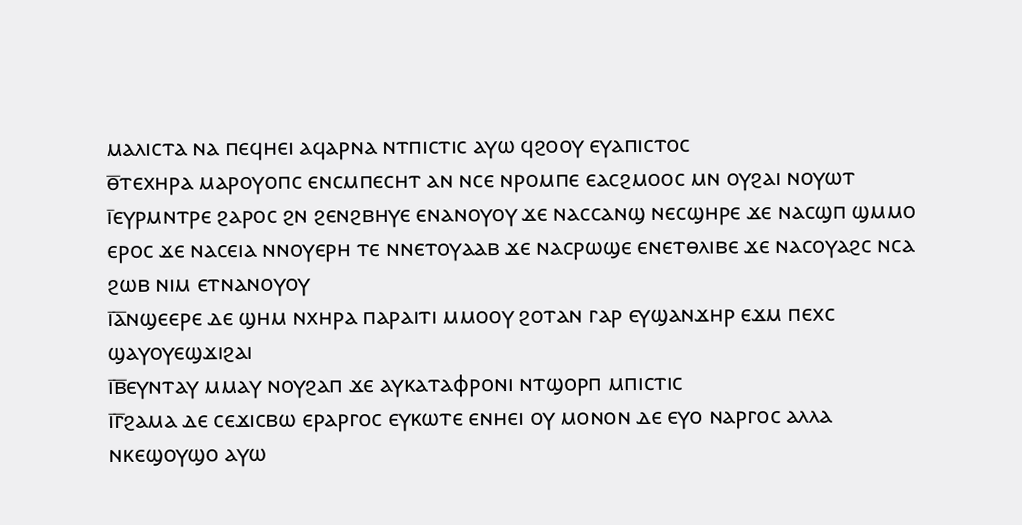ⲙⲁⲗⲓⲥⲧⲁ ⲛⲁ ⲡⲉϥⲏⲉⲓ ⲁϥⲁⲣⲛⲁ ⲛⲧⲡⲓⲥⲧⲓⲥ ⲁⲩⲱ ϥϩⲟⲟⲩ ⲉⲩⲁⲡⲓⲥⲧⲟⲥ
ⲑ̅ⲧⲉⲭⲏⲣⲁ ⲙⲁⲣⲟⲩⲟⲡⲥ ⲉⲛⲥⲙⲡⲉⲥⲏⲧ ⲁⲛ ⲛⲥⲉ ⲛⲣⲟⲙⲡⲉ ⲉⲁⲥϩⲙⲟⲟⲥ ⲙⲛ ⲟⲩϩⲁⲓ ⲛⲟⲩⲱⲧ
ⲓ̅ⲉⲩⲣⲙⲛⲧⲣⲉ ϩⲁⲣⲟⲥ ϩⲛ ϩⲉⲛϩⲃⲏⲩⲉ ⲉⲛⲁⲛⲟⲩⲟⲩ ϫⲉ ⲛⲁⲥⲥⲁⲛϣ ⲛⲉⲥϣⲏⲣⲉ ϫⲉ ⲛⲁⲥϣⲡ ϣⲙⲙⲟ ⲉⲣⲟⲥ ϫⲉ ⲛⲁⲥⲉⲓⲁ ⲛⲛⲟⲩⲉⲣⲏ ⲧⲉ ⲛⲛⲉⲧⲟⲩⲁⲁⲃ ϫⲉ ⲛⲁⲥⲣⲱϣⲉ ⲉⲛⲉⲧⲑⲗⲓⲃⲉ ϫⲉ ⲛⲁⲥⲟⲩⲁϩⲥ ⲛⲥⲁ ϩⲱⲃ ⲛⲓⲙ ⲉⲧⲛⲁⲛⲟⲩⲟⲩ
ⲓ̅ⲁ̅ⲛϣⲉⲉⲣⲉ ⲇⲉ ϣⲏⲙ ⲛⲭⲏⲣⲁ ⲡⲁⲣⲁⲓⲧⲓ ⲙⲙⲟⲟⲩ ϩⲟⲧⲁⲛ ⲅⲁⲣ ⲉⲩϣⲁⲛϫⲏⲣ ⲉϫⲙ ⲡⲉⲭⲥ ϣⲁⲩⲟⲩⲉϣϫⲓϩⲁⲓ
ⲓ̅ⲃ̅ⲉⲩⲛⲧⲁⲩ ⲙⲙⲁⲩ ⲛⲟⲩϩⲁⲡ ϫⲉ ⲁⲩⲕⲁⲧⲁⲫⲣⲟⲛⲓ ⲛⲧϣⲟⲣⲡ ⲙⲡⲓⲥⲧⲓⲥ
ⲓ̅ⲅ̅ϩⲁⲙⲁ ⲇⲉ ⲥⲉϫⲓⲥⲃⲱ ⲉⲣⲁⲣⲅⲟⲥ ⲉⲩⲕⲱⲧⲉ ⲉⲛⲏⲉⲓ ⲟⲩ ⲙⲟⲛⲟⲛ ⲇⲉ ⲉⲩⲟ ⲛⲁⲣⲅⲟⲥ ⲁⲗⲗⲁ ⲛⲕⲉϣⲟⲩϣⲟ ⲁⲩⲱ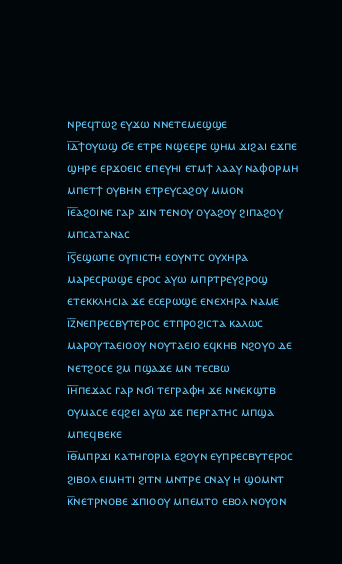ⲛⲣⲉϥⲧⲱϩ ⲉⲩϫⲱ ⲛⲛⲉⲧⲉⲙⲉϣϣⲉ
ⲓ̅ⲇ̅ϯⲟⲩⲱϣ ϭⲉ ⲉⲧⲣⲉ ⲛϣⲉⲉⲣⲉ ϣⲏⲙ ϫⲓϩⲁⲓ ⲉϫⲡⲉ ϣⲏⲣⲉ ⲉⲣϫⲟⲉⲓⲥ ⲉⲡⲉⲩⲏⲓ ⲉⲧⲙϯ ⲗⲁⲁⲩ ⲛⲁⲫⲟⲣⲙⲏ ⲙⲡⲉⲧϯ ⲟⲩⲃⲏⲛ ⲉⲧⲣⲉⲩⲥⲁϩⲟⲩ ⲙⲙⲟⲛ
ⲓ̅ⲉ̅ⲁϩⲟⲓⲛⲉ ⲅⲁⲣ ϫⲓⲛ ⲧⲉⲛⲟⲩ ⲟⲩⲁϩⲟⲩ ϩⲓⲡⲁϩⲟⲩ ⲙⲡⲥⲁⲧⲁⲛⲁⲥ
ⲓ̅ⲋ̅ⲉϣⲱⲡⲉ ⲟⲩⲡⲓⲥⲧⲏ ⲉⲟⲩⲛⲧⲥ ⲟⲩⲭⲏⲣⲁ ⲙⲁⲣⲉⲥⲣⲱϣⲉ ⲉⲣⲟⲥ ⲁⲩⲱ ⲙⲡⲣⲧⲣⲉⲩϩⲣⲟϣ ⲉⲧⲉⲕⲕⲗⲏⲥⲓⲁ ϫⲉ ⲉⲥⲉⲣⲱϣⲉ ⲉⲛⲉⲭⲏⲣⲁ ⲛⲁⲙⲉ
ⲓ̅ⲍ̅ⲛⲉⲡⲣⲉⲥⲃⲩⲧⲉⲣⲟⲥ ⲉⲧⲡⲣⲟϩⲓⲥⲧⲁ ⲕⲁⲗⲱⲥ ⲙⲁⲣⲟⲩⲧⲁⲉⲓⲟⲟⲩ ⲛⲟⲩⲧⲁⲉⲓⲟ ⲉϥⲕⲏⲃ ⲛϩⲟⲩⲟ ⲇⲉ ⲛⲉⲧϩⲟⲥⲉ ϩⲙ ⲡϣⲁϫⲉ ⲙⲛ ⲧⲉⲥⲃⲱ
ⲓ̅ⲏ̅ⲡⲉϫⲁⲥ ⲅⲁⲣ ⲛϭⲓ ⲧⲉⲅⲣⲁⲫⲏ ϫⲉ ⲛⲛⲉⲕϣⲧⲃ ⲟⲩⲙⲁⲥⲉ ⲉϥϩⲉⲓ ⲁⲩⲱ ϫⲉ ⲡⲉⲣⲅⲁⲧⲏⲥ ⲙⲡϣⲁ ⲙⲡⲉϥⲃⲉⲕⲉ
ⲓ̅ⲑ̅ⲙⲡⲣϫⲓ ⲕⲁⲧⲏⲅⲟⲣⲓⲁ ⲉϩⲟⲩⲛ ⲉⲩⲡⲣⲉⲥⲃⲩⲧⲉⲣⲟⲥ ϩⲓⲃⲟⲗ ⲉⲓⲙⲏⲧⲓ ϩⲓⲧⲛ ⲙⲛⲧⲣⲉ ⲥⲛⲁⲩ ⲏ ϣⲟⲙⲛⲧ
ⲕ̅ⲛⲉⲧⲣⲛⲟⲃⲉ ϫⲡⲓⲟⲟⲩ ⲙⲡⲉⲙⲧⲟ ⲉⲃⲟⲗ ⲛⲟⲩⲟⲛ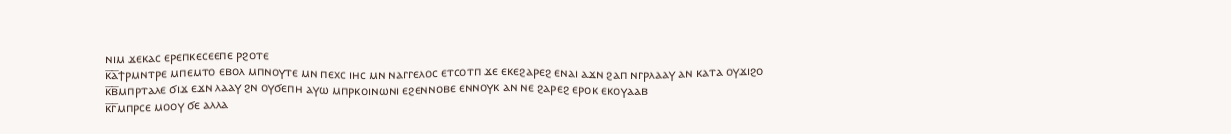ⲛⲓⲙ ϫⲉⲕⲁⲥ ⲉⲣⲉⲡⲕⲉⲥⲉⲉⲡⲉ ⲣϩⲟⲧⲉ
ⲕ̅ⲁ̅ϯⲣⲙⲛⲧⲣⲉ ⲙⲡⲉⲙⲧⲟ ⲉⲃⲟⲗ ⲙⲡⲛⲟⲩⲧⲉ ⲙⲛ ⲡⲉⲭⲥ ⲓⲏⲥ ⲙⲛ ⲛⲁⲅⲅⲉⲗⲟⲥ ⲉⲧⲥⲟⲧⲡ ϫⲉ ⲉⲕⲉϩⲁⲣⲉϩ ⲉⲛⲁⲓ ⲁϫⲛ ϩⲁⲡ ⲛⲅⲣⲗⲁⲁⲩ ⲁⲛ ⲕⲁⲧⲁ ⲟⲩϫⲓϩⲟ
ⲕ̅ⲃ̅ⲙⲡⲣⲧⲁⲗⲉ ϭⲓϫ ⲉϫⲛ ⲗⲁⲁⲩ ϩⲛ ⲟⲩϭⲉⲡⲏ ⲁⲩⲱ ⲙⲡⲣⲕⲟⲓⲛⲱⲛⲓ ⲉϩⲉⲛⲛⲟⲃⲉ ⲉⲛⲛⲟⲩⲕ ⲁⲛ ⲛⲉ ϩⲁⲣⲉϩ ⲉⲣⲟⲕ ⲉⲕⲟⲩⲁⲁⲃ
ⲕ̅ⲅ̅ⲙⲡⲣⲥⲉ ⲙⲟⲟⲩ ϭⲉ ⲁⲗⲗⲁ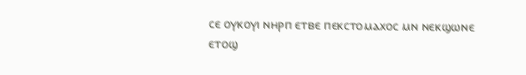ⲥⲉ ⲟⲩⲕⲟⲩⲓ ⲛⲏⲣⲡ ⲉⲧⲃⲉ ⲡⲉⲕⲥⲧⲟⲙⲁⲭⲟⲥ ⲙⲛ ⲛⲉⲕϣⲱⲛⲉ ⲉⲧⲟϣ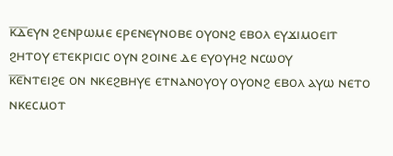ⲕ̅ⲇ̅ⲉⲩⲛ ϩⲉⲛⲣⲱⲙⲉ ⲉⲣⲉⲛⲉⲩⲛⲟⲃⲉ ⲟⲩⲟⲛϩ ⲉⲃⲟⲗ ⲉⲩϫⲓⲙⲟⲉⲓⲧ ϩⲏⲧⲟⲩ ⲉⲧⲉⲕⲣⲓⲥⲓⲥ ⲟⲩⲛ ϩⲟⲓⲛⲉ ⲇⲉ ⲉⲩⲟⲩⲏϩ ⲛⲥⲱⲟⲩ
ⲕ̅ⲉ̅ⲛⲧⲉⲓϩⲉ ⲟⲛ ⲛⲕⲉϩⲃⲏⲩⲉ ⲉⲧⲛⲁⲛⲟⲩⲟⲩ ⲟⲩⲟⲛϩ ⲉⲃⲟⲗ ⲁⲩⲱ ⲛⲉⲧⲟ ⲛⲕⲉⲥⲙⲟⲧ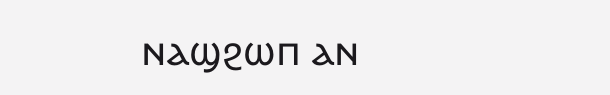ⲛⲁϣϩⲱⲡ ⲁⲛ